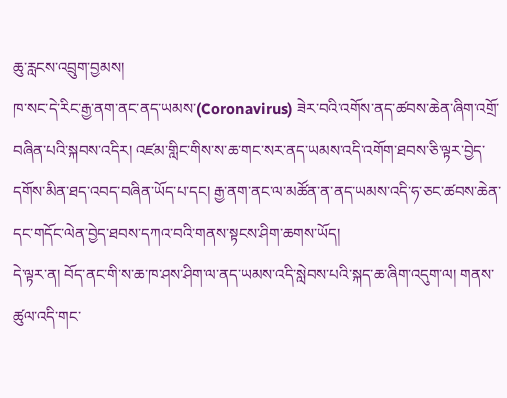ཆུ་རླངས་འབྲུག་བྱམས།
ཁ་སང་དེ་རིང་རྒྱ་ནག་ནང་ནད་ཡམས་(Coronavirus) ཟེར་བའི་འགོས་ནད་ཚབས་ཆེན་ཞིག་འགྲོ་བཞིན་པའི་སྐབས་འདིར། འཛམ་གླིང་གིས་ས་ཆ་གང་སར་ནད་ཡམས་འདི་འགོག་ཐབས་ཅི་ལྟར་བྱེད་དགོས་མིན་ཐད་འབད་བཞིན་ཡོད་པ་དང། རྒྱ་ནག་ནང་ལ་མཚོན་ན་ནད་ཡམས་འདི་ཧ་ཅང་ཚབས་ཆེན་དང་གདོང་ལེན་བྱེད་ཐབས་དཀའ་བའི་གནས་སྟངས་ཤིག་ཆགས་ཡོད།
དེ་ལྟར་ན། བོད་ནང་གི་ས་ཆ་ཁ་ཤས་ཤིག་ལ་ནད་ཡམས་འདི་སླེབས་པའི་སྐད་ཆ་ཞིག་འདུག་ལ། གནས་ཚུལ་འདི་གང་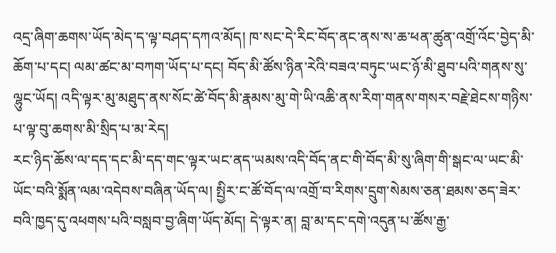འདྲ་ཞིག་ཆགས་ཡོད་མེད་ད་ལྟ་བཤད་དཀའ་མོད། ཁ་སང་དེ་རིང་བོད་ནང་ནས་ས་ཆ་ཕན་ཚུན་འགྲོ་འོང་བྱེད་མི་ཆོག་པ་དང། ལམ་ཚང་མ་བཀག་ཡོད་པ་དང། བོད་མི་ཚོས་ཉིན་རེའི་བཟའ་བཏུང་ཡང་ཉོ་མི་ཐུབ་པའི་གནས་སུ་ལྷུང་ཡོད། འདི་ལྟར་མུ་མཐུད་ནས་སོང་ཚེ་བོད་མི་རྣམས་མུ་གེ་ཡི་འཆི་ནས་རིག་གནས་གསར་བརྗེ་ཐེངས་གཉིས་པ་ལྟ་བུ་ཆགས་མི་སྲིད་པ་མ་རེད།
རང་ཉིད་ཆོས་ལ་དད་དང་མི་དད་གང་ལྟར་ཡང་ནད་ཡམས་འདི་བོད་ནང་གི་བོད་མི་སུ་ཞིག་གི་སྒང་ལ་ཡང་མི་ཡོང་བའི་སྨོན་ལམ་འདེབས་བཞིན་ཡོད་ལ། སྤྱིར་ང་ཚོ་བོད་ལ་འགྲོ་བ་རིགས་དྲུག་སེམས་ཅན་ཐམས་ཅད་ཟེར་བའི་ཁྱད་དུ་འཕགས་པའི་བསླབ་བྱ་ཞིག་ཡོད་མོད། དེ་ལྟར་ན། བླ་མ་དང་དགེ་འདུན་པ་ཚོས་རྒྱ་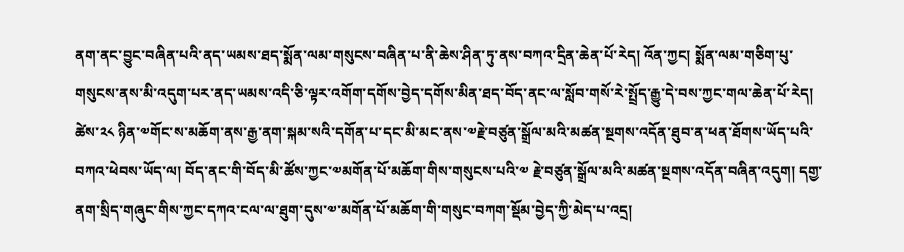ནག་ནང་བྱུང་བཞིན་པའི་ནད་ཡམས་ཐད་སྨོན་ལམ་གསུངས་བཞིན་པ་ནི་ཆེས་ཤིན་ཏུ་ནས་བཀའ་དྲིན་ཆེན་པོ་རེད། འོན་ཀྱང། སྨོན་ལམ་གཅིག་པུ་གསུངས་ནས་མི་འདུག་པར་ནད་ཡམས་འདི་ཅི་ལྟར་འགོག་དགོས་བྱེད་དགོས་མིན་ཐད་བོད་ནང་ལ་སློབ་གསོ་རེ་སྤྲོད་རྒྱུ་དེ་བས་ཀྱང་གལ་ཆེན་པོ་རེད།
ཚེས་༢༨ ཉིན་༧གོང་ས་མཆོག་ནས་རྒྱ་ནག་སྐམ་སའི་དགོན་པ་དང་མི་མང་ནས་༧རྗེ་བཙུན་སྒྲོལ་མའི་མཚན་སྔགས་འདོན་ཐུབ་ན་ཕན་ཐོགས་ཡོད་པའི་བཀའ་ཕེབས་ཡོད་ལ། བོད་ནང་གི་བོད་མི་ཚོས་ཀྱང་༧མགོན་པོ་མཆོག་གིས་གསུངས་པའི་༧ རྗེ་བཙུན་སྒྲོལ་མའི་མཚན་སྔགས་འདོན་བཞིན་འདུག། དགྱ་ནག་སྲིད་གཞུང་གིས་ཀྱང་དཀའ་ངལ་ལ་ཐུག་དུས་༧་མགོན་པོ་མཆོག་གི་གསུང་བཀག་སྡོམ་བྱེད་ཀྱི་མེད་པ་འདྲ།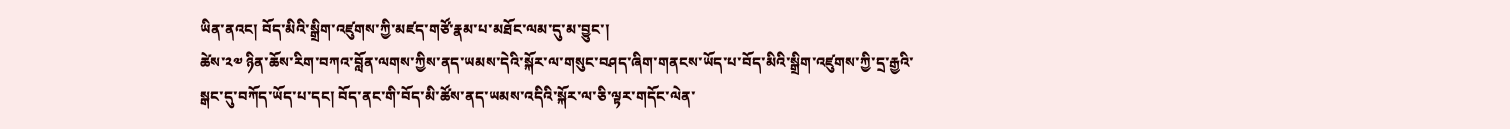ཡིན་ནའང། བོད་མིའི་སྒྲིག་འཛུགས་ཀྱི་མཛད་གཙོ་རྣམ་པ་མཐོང་ལམ་དུ་མ་བྱུང་།
ཚེས་༢༧ ཉིན་ཆོས་རིག་བཀའ་བློན་ལགས་ཀྱིས་ནད་ཡམས་དེའི་སྐོར་ལ་གསུང་བཤད་ཞིག་གནངས་ཡོད་པ་བོད་མིའི་སྒྲིག་འཛུགས་ཀྱི་དྲ་རྒྱའི་སྒང་དུ་བཀོད་ཡོད་པ་དང། བོད་ནང་གི་བོད་མི་ཚོས་ནད་ཡམས་འདིའི་སྐོར་ལ་ཅི་ལྟར་གདོང་ལེན་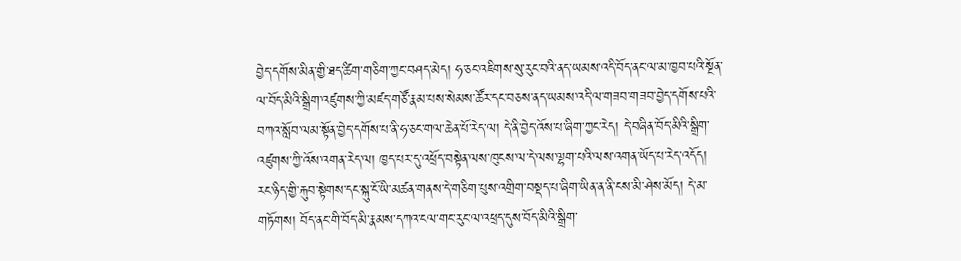བྱེད་དགོས་མིན་གྱི་ཐད་ཚིག་གཅིག་ཀྱང་བཤད་མེད། ཧ་ཅང་འཇིགས་སུ་རུང་བའི་ནད་ཡམས་འདི་བོད་ནང་ལ་མ་ཁྱབ་པའི་སྔོན་ལ་བོད་མིའི་སྒྲིག་འཛུགས་ཀྱི་མཛད་གཙོ་རྣམ་པས་སེམས་ཚོར་དང་བཅས་ནད་ཡམས་འདི་ལ་གཟབ་གཟབ་བྱེད་དགོས་པའི་བཀའ་སློབ་ལམ་སྟོན་བྱེད་དགོས་པ་ནི་ཧ་ཅང་གལ་ཆེན་པོ་རེད་ལ། དེ་ནི་བྱེད་འོས་པ་ཞིག་ཀྱང་རེད། དེ་བཞིན་བོད་མིའི་སྒྲིག་འཛུགས་ཀྱི་འོས་འགན་རེད་ལ། ཁྱད་པར་དུ་འཕྲོད་བསྟེན་ལས་ཁུངས་ལ་དེ་ལས་ལྷག་པའི་ལས་འགན་ཡོད་པ་རེད་འདོད། རང་ཉིད་གྱི་རྐུབ་སྟེགས་དང་སྐུ་ངོ་ཡི་མཚན་གནས་དེ་གཅིག་པུས་འགྲིག་བསྡད་པ་ཞིག་ཡིན་ན་ནི་ངས་མི་ཤེས་མོད། དེ་མ་གཏོགས། བོད་ནང་གི་བོད་མི་རྣམས་དཀའ་ངལ་གང་རུང་ལ་འཕྲད་དུས་བོད་མིའི་སྒྲིག་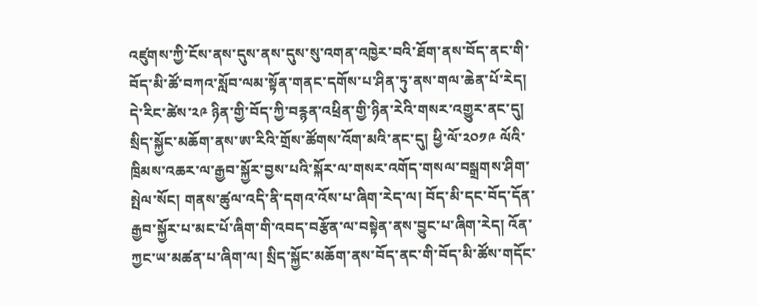འཛུགས་ཀྱི་ངོས་ནས་དུས་ནས་དུས་སུ་འགན་འཁྱེར་བའི་ཐོག་ནས་བོད་ནང་གི་བོད་མི་ཚོ་བཀའ་སློབ་ལམ་སྟོན་གནང་དགོས་པ་ཤིན་ཏུ་ནས་གལ་ཆེན་པོ་རེད།
དེ་རིང་ཚེས་༢༩ ཉིན་གྱི་བོད་ཀྱི་བརྙན་འཕྲིན་གྱི་ཉིན་རེའི་གསར་འགྱུར་ནང་དུ། སྲིད་སྐྱོང་མཆོག་ནས་ཨ་རིའི་གྲོས་ཚོགས་འོག་མའི་ནང་དུ། ཕྱི་ལོ་༢༠༡༩ ལོའི་ཁྲིམས་འཆར་ལ་རྒྱབ་སྐྱོར་བྱས་པའི་སྐོར་ལ་གསར་འགོད་གསལ་བསྒྲགས་ཤིག་སྤེལ་སོང། གནས་ཚུལ་འདི་ནི་དགའ་འོས་པ་ཞིག་རེད་ལ། བོད་མི་དང་བོད་དོན་རྒྱབ་སྐྱོར་པ་མང་པོ་ཞིག་གི་འབད་བརྩོན་ལ་བསྟེན་ནས་བྱུང་པ་ཞིག་རེད། འོན་ཀྱང་ཡ་མཚན་པ་ཞིག་ལ། སྲིད་སྐྱོང་མཆོག་ནས་བོད་ནང་གི་བོད་མི་ཚོས་གདོང་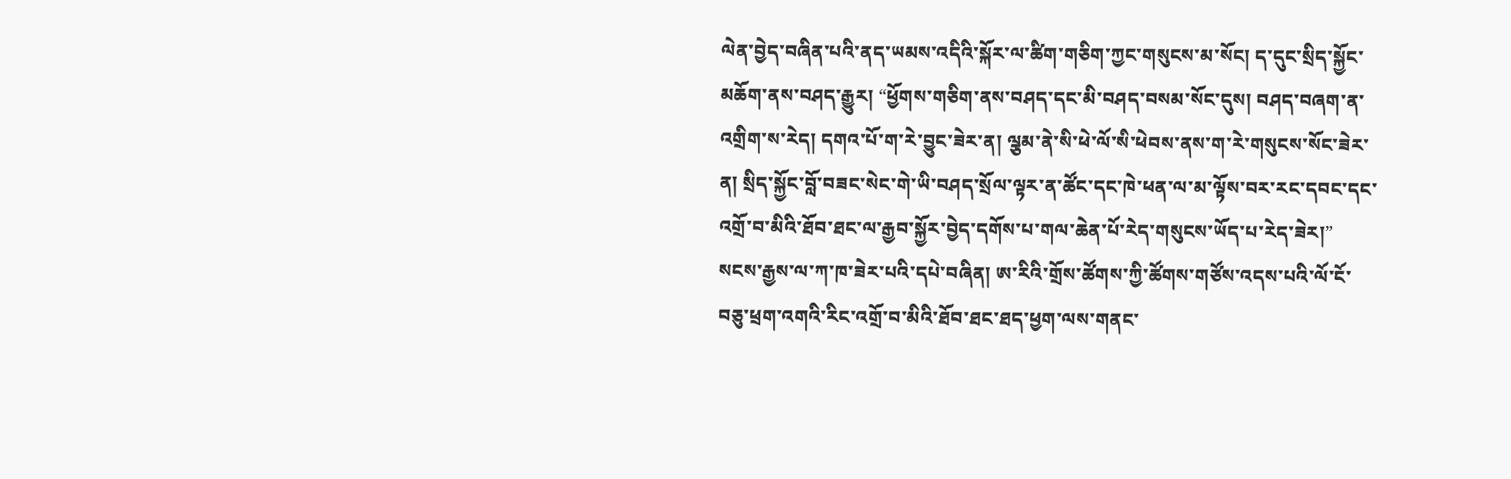ལེན་བྱེད་བཞིན་པའི་ནད་ཡམས་འདིའི་སྐོར་ལ་ཚིག་གཅིག་ཀྱང་གསུངས་མ་སོང། ད་དུང་སྲིད་སྐྱོང་མཆོག་ནས་བཤད་རྒྱུར། “ཕྱོགས་གཅིག་ནས་བཤད་དང་མི་བཤད་བསམ་སོང་དུས། བཤད་བཞག་ན་འགྲིག་ས་རེད། དགའ་པོ་ག་རེ་བྱུང་ཟེར་ན། ལྕམ་ནེ་སི་ཕེ་ལོ་སི་ཕེབས་ནས་ག་རེ་གསུངས་སོང་ཟེར་ན། སྲིད་སྐྱོང་བློ་བཟང་སེང་གེ་ཡི་བཤད་སྲོལ་ལྟར་ན་ཚོང་དང་ཁེ་ཕན་ལ་མ་ལྟོས་བར་རང་དབང་དང་འགྲོ་བ་མིའི་ཐོབ་ཐང་ལ་རྒྱབ་སྐྱོར་བྱེད་དགོས་པ་གལ་ཆེན་པོ་རེད་གསུངས་ཡོད་པ་རེད་ཟེར།” སངས་རྒྱས་ལ་ཀ་ཁ་ཟེར་པའི་དཔེ་བཞིན། ཨ་རིའི་གྲོས་ཚོགས་ཀྱི་ཚོགས་གཙོས་འདས་པའི་ལོ་ངོ་བཅུ་ཕྲག་འགའི་རིང་འགྲོ་བ་མིའི་ཐོབ་ཐང་ཐད་ཕྱག་ལས་གནང་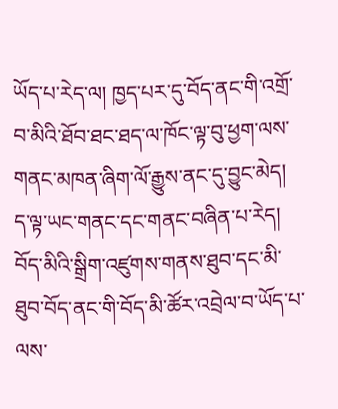ཡོད་པ་རེད་ལ། ཁྱད་པར་དུ་བོད་ནང་གི་འགྲོ་བ་མིའི་ཐོབ་ཐང་ཐད་ལ་ཁོང་ལྟ་བུ་ཕྱག་ལས་གནང་མཁན་ཞིག་ལོ་རྒྱུས་ནང་དུ་བྱུང་མེད། ད་ལྟ་ཡང་གནང་དང་གནང་བཞིན་པ་རེད།
བོད་མིའི་སྒྲིག་འཛུགས་གནས་ཐུབ་དང་མི་ཐུབ་བོད་ནང་གི་བོད་མི་ཚོར་འབྲེལ་བ་ཡོད་པ་ལས་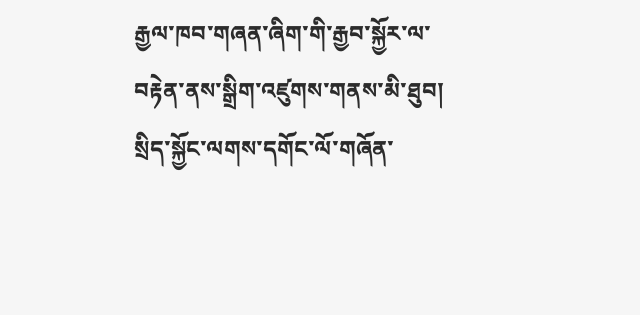རྒྱལ་ཁབ་གཞན་ཞིག་གི་རྒྱབ་སྐྱོར་ལ་བརྟེན་ནས་སྒྲིག་འཛུགས་གནས་མི་ཐུབ།
སྲིད་སྐྱོང་ལགས་དགོང་ལོ་གཞོན་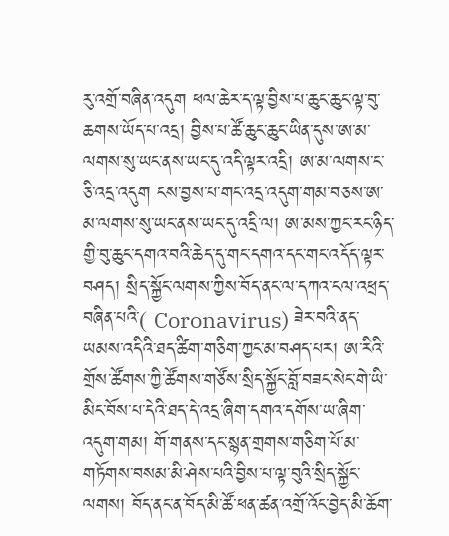རུ་འགྲོ་བཞིན་འདུག ཕལ་ཆེར་ད་ལྟ་བྱིས་པ་ཆུང་ཆུང་ལྟ་བུ་ཆགས་ཡོད་པ་འདྲ། བྱིས་པ་ཚོ་ཆུང་ཆུང་ཡིན་དུས་ཨ་མ་ལགས་སུ་ཡང་ནས་ཡང་དུ་འདི་ལྟར་འདྲི། ཨ་མ་ལགས་ང་ཅི་འདྲ་འདུག ངས་བྱས་པ་གང་འདྲ་འདུག་གམ་བཅས་ཨ་མ་ལགས་སུ་ཡང་ནས་ཡང་དུ་འདྲི་ལ། ཨ་མས་ཀྱང་རང་ཉིད་གྱི་བུ་ཆུང་དགའ་བའི་ཆེད་དུ་གང་དགའ་དང་གང་འདོད་ལྟར་བཤད། སྲིད་སྐྱོང་ལགས་ཀྱིས་བོད་ནང་ལ་དཀའ་ངལ་འཕྲད་བཞིན་པའི་( Coronavirus) ཟེར་བའི་ནད་ཡམས་འདིའི་ཐད་ཚིག་གཅིག་ཀྱང་མ་བཤད་པར། ཨ་རིའི་གྲོས་ཚོགས་ཀྱི་ཚོགས་གཙོས་སྲིད་སྐྱོང་བློ་བཟང་སེང་གེ་ཡི་མིང་བོས་པ་དེའི་ཐད་དེ་འདྲ་ཞིག་དགའ་དགོས་ཡ་ཞིག་འདུག་གམ། གོ་གནས་དང་སྙན་གྲགས་གཅིག་པོ་མ་གཏོགས་བསམ་མི་ཤེས་པའི་བྱིས་པ་ལྟ་བུའི་སྲིད་སྐྱོང་ལགས། བོད་ནང་ན་བོད་མི་ཚོ་ཕན་ཚན་འགྲོ་འོང་བྱེད་མི་ཆོག་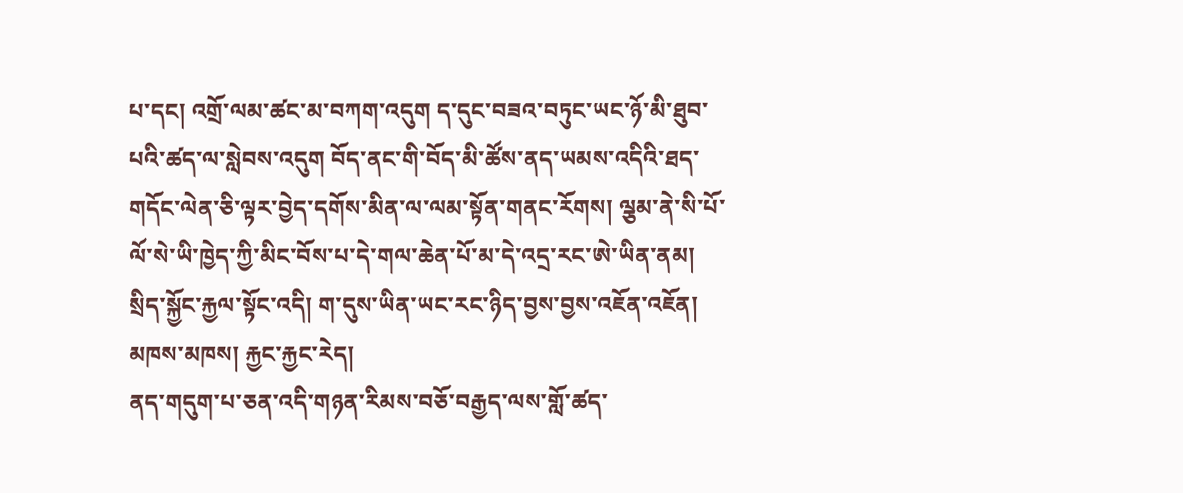པ་དང། འགྲོ་ལམ་ཚང་མ་བཀག་འདུག ད་དུང་བཟའ་བཏུང་ཡང་ཉོ་མི་ཐུབ་པའི་ཚད་ལ་སླེབས་འདུག བོད་ནང་གི་བོད་མི་ཚོས་ནད་ཡམས་འདིའི་ཐད་གདོང་ལེན་ཅི་ལྟར་བྱེད་དགོས་མིན་ལ་ལམ་སྟོན་གནང་རོགས། ལྕམ་ནེ་སི་པོ་ལོ་སེ་ཡི་ཁྱེད་ཀྱི་མིང་བོས་པ་དེ་གལ་ཆེན་པོ་མ་དེ་འདྲ་རང་ཨེ་ཡིན་ནམ།
སྲིད་སྐྱོང་རྐྱལ་སྟོང་འདི། ག་དུས་ཡིན་ཡང་རང་ཉིད་བྱས་བྱས་འཇོན་འཇོན། མཁས་མཁས། རྐྱང་རྐྱང་རེད།
ནད་གདུག་པ་ཅན་འདི་གཉན་རིམས་བཅོ་བརྒྱད་ལས་གློ་ཚད་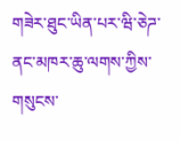གཟེར་ཐུང་ཡིན་པར་ཝི་ཅེཌ་ནང་མཁར་ཆུ་ལགས་ཀྱིས་གསུངས་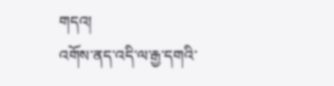གདའ།
འགོས་ནད་འདི་ལ་རྒྱ་དགའི་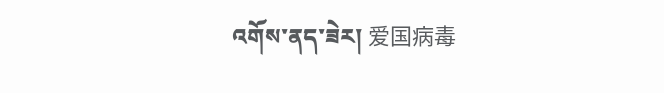འགོས་ནད་ཟེར། 爱国病毒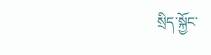སྲིད་སྐྱོང་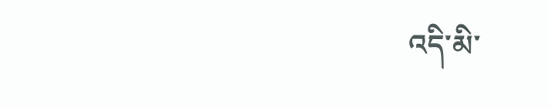འདི་མི་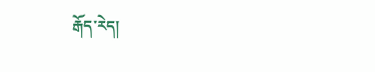རྒོད་རེད།